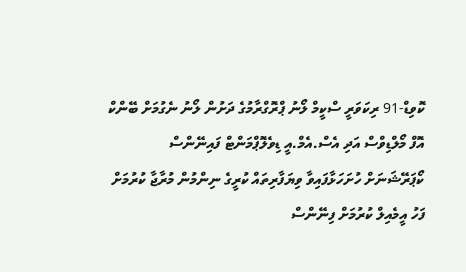ކޮވިޑް-91 ރިކަވަރީ ސްކީމް ލޯނު ޕްރޮގްރާމުގެ ދަށުން ލޯނު ނެގުމަށް ބޭންކް އޮފް މޯލްޑިވްސް އަދި އެސް.އެމް.އީ ޑިވެލޮޕްމަންޓް ފައިނޭންސް ކޯޕަރޭޝަނަށް ހުށަހަޅާފައިވާ ވިޔަފާރިތައް ކުރީގެ ނިންމުން މުރާޖާ ކުރުމަށް ފަހު އީމެއިލް ކުރުމަށް ފިނޭންސް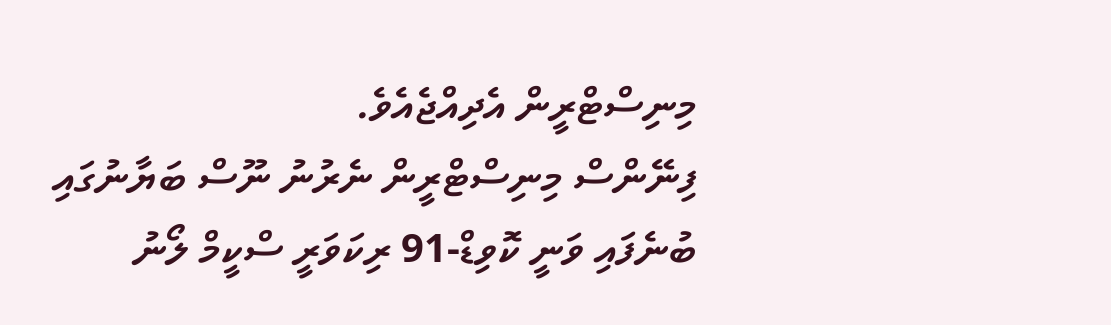މިނިސްޓްރީން އެދިއްޖެއެވެ.
ފިނޭންސް މިނިސްޓްރީން ނެރުނު ނޫސް ބަޔާނުގައި ބުނެފައި ވަނީ ކޮވިޑް-91 ރިކަވަރީ ސްކީމް ލޯނު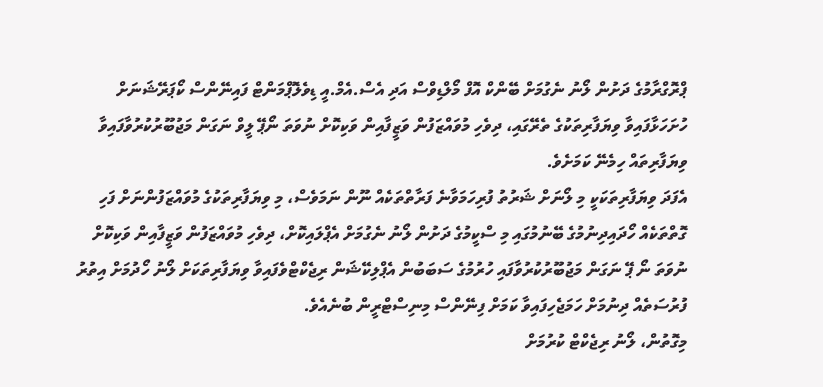ޕްރޮގްރާމުގެ ދަށުން ލޯނު ނެގުމަށް ބޭންކް އޮފް މޯލްޑިވްސް އަދި އެސް.އެމް.އީ ޑިވެލޮޕްމަންޓް ފައިނޭންސް ކޯޕަރޭޝަނަށް ހުށަހަޅާފައިވާ ވިޔަފާރިތަކުގެ ތެރޭގައި، ދިވެހި މުވައްޒަފުން ވަޒީފާއިން ވަކިކޮށް ނުވަތަ ނޯޕޭ ލީވް ނަގަން މަޖުބޫރުކުރުވާފައިވާ ވިޔަފާރިތައް ހިމެނޭ ކަމަށެވެ.
އެފަދަ ވިޔަފާރިތަކަކީ މި ލޯނަށް ޝަރުތު ފުރިހަމަވާނެ ފަރާތްތަކެއް ނޫން ނަމަވެސް، މި ވިޔަފާރިތަކުގެ މުވައްޒަފުންނަށް ފަހި ގޮތްތަކެއް ހޯދައިދިނުމުގެ ބޭނުމުގައި މި ސްކީމުގެ ދަށުން ލޯނު ނެގުމަށް އެޕްލައިކޮށް، ދިވެހި މުވައްޒަފުން ވަޒީފާއިން ވަކިކޮށް ނުވަތަ ނޯ ޕޭ ނަގަން މަޖުބޫރުކުރުވާފައި ހުރުމުގެ ސަބަބުން އެޕްލިކޭޝަން ރިޖެކްޓްވެފައިވާ ވިޔަފާރިތަކަށް ލޯނު ހޯދުމަށް އިތުރު ފުރުސަތެއް ދިނުމަށް ހަމަޖެހިފައިވާ ކަމަށް ފިނޭންސް މިނިސްޓްރީން ބުނެއެވެ.
މިގޮތުން، ލޯނު ރިޖެކްޓް ކުރުމަށް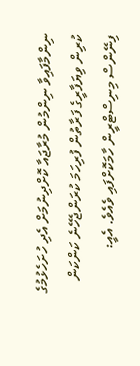ނިންމާފައިވާ ނިންމުން މުރާޖައާ ކޮށްދިނުމަށް އެދި ހުށަހެޅުމުގެ ކުރިން ވިޔަފާރީގެ ފަރާތުން ފުރިހަމަ ކުރަންޖެހޭނެ ކަންކަން ފިނޭންސް މިނިސްޓްރީން ހާމަކޮށްފައި ވެއެވެ. އެއީ: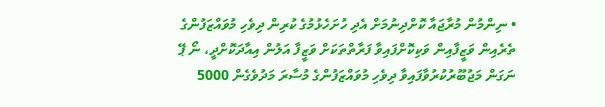• ނިންމުން މުރާޖައާ ކޮށްދިނުމަށް އެދި ހުށަހެޅުމުގެ ކުރިން ދިވެހި މުވައްޒަފުންގެ ތެރެއިން ވަޒީފާއިން ވަކިކޮށްފައިވާ ފަރާތްތަކަށް ވަޒީފާ އަލުން އިއާދަކޮށްދީ، ނޯ ޕޭ ނަގަން މަޖުބޫރުކުރުވާފައިވާ ދިވެހި މުވައްޒަފުންގެ މުސާރަ މަދުވެގެން 5000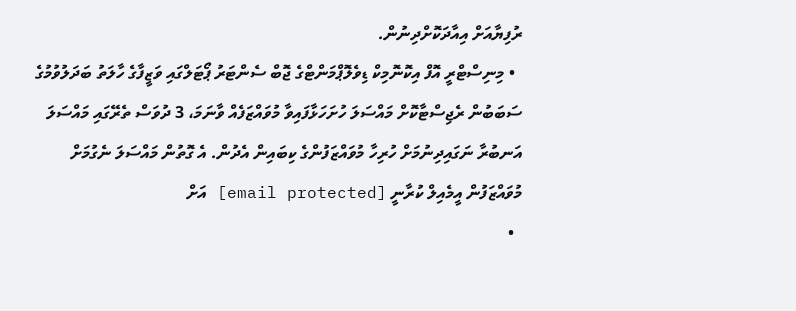ރުފިޔާއަށް އިއާދަކޮށްދިނުން.
  • މިނިސްޓްރީ އޮފް އިކޮނޮމިކް ޑިވެލޮޕްމަންޓްގެ ޖޮބް ސެންޓަރު ޕޯޓަލްގައި ވަޒީފާގެ ހާލަތު ބަދަލުވުމުގެ ސަބަބުން ރެޖިސްޓާކޮށް މައްސަލަ ހުށަހަޅާފައިވާ މުވައްޒަފެއް ވާނަމަ، 3 ދުވަސް ތެރޭގައި މައްސަލަ އަނބުރާ ނަގައިދިނުމަށް ހުރިހާ މުވައްޒަފުންގެ ކިބައިން އެދުން. އެ ގޮތުން މައްސަލަ ނެގުމަށް މުވައްޒަފުން އީމެއިލް ކުރާނީ [email protected] އަށް
  •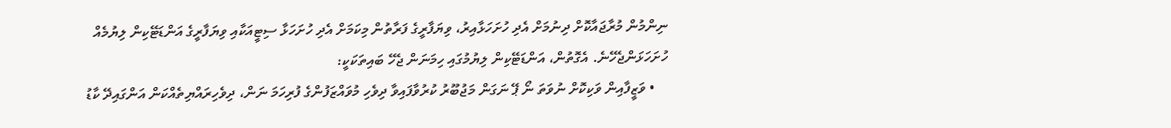ނިންމުން މުރާޖައާކޮށް ދިނުމަށް އެދި ހުށަހަޅާއިރު، ވިޔަފާރީގެ ފަރާތުން މިކަމަށް އެދި ހުށަހަޅާ ސިޓީއަކާއި ވިޔަފާރީގެ އަންޑަޓޭކިން ލިޔުމެއް ހުށަހަޅަންޖެހޭނެ. އެގޮތުން، އަންޑަޓޭކިން ލިޔުމުގައި ހިމަނަން ޖެހޭ ބައިތަކަކީ:
    • ވަޒީފާއިން ވަކިކޮށް ނުވަތަ ނޯ ޕޭ ނަގަން މަޖުބޫރު ކުރުވާފައިވާ ދިވެހި މުވައްޒަފުންގެ ފުރިހަމަ ނަން، ދިވެހިރައްޔިތެއްކަން އަންގައިދޭ ކާޑު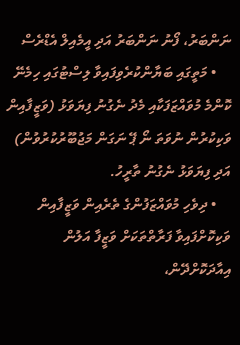ނަންބަރު، ފޯނު ނަންބަރު އަދި އީމެއިލް އެޑްރެސް
    • މަތީގައި ބަޔާންކުރެވިފައިވާ ލިސްޓުގައި ހިމެނޭ ކޮންމެ މުވައްޒަފަކާއި މެދު ނެގުނު ފިޔަވަޅު (ވަޒީފާއިން ވަކިކުރުން ނުވަތަ ނޯ ޕޭ ނަގަން މަޖުބޫރުކުރުވުން) އަދި ފިޔަވަޅު ނެގުނު ތާރީހު.
    • ދިވެހި މުވައްޒަފުންގެ ތެރެއިން ވަޒީފާއިން ވަކިކޮށްފައިވާ ފަރާތްތަކަށް ވަޒީފާ އަލުން އިއާދަކޮށްދޭން،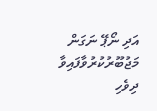އަދި ނޯޕޭ ނަގަން މަޖުބޫރުކުރުވާފައިވާ ދިވެހި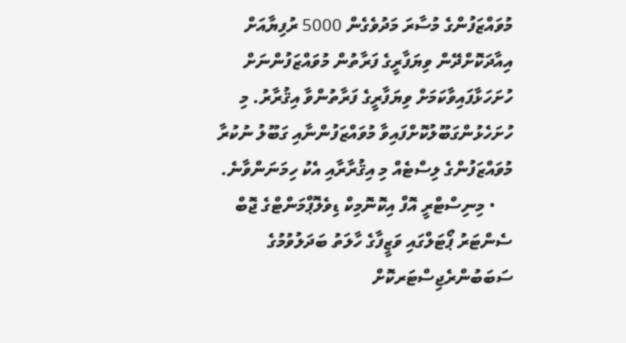މުވައްޒަފުންގެ މުސާރަ މަދުވެގެން 5000 ރުފިޔާއަށް އިއާދަކޮށްދޭން ވިޔަފާރީގެ ފަރާތުން މުވައްޒަފުންނަށް ހުށަހަޅާފައިވާކަމަށް ވިޔަފާރީގެ ފަރާތުންވާ އިޤުރާރު. މި ހުށަހެޅުންގަބޫލުކޮށްފައިވާ މުވައްޒަފުންނާއި ގަބޫލު ނުކުރާ މުވައްޒަފުންގެ ލިސްޓެއް މި އިޤުރާރާއި އެކު ހިމަނަންވާނެ.
    • މިނިސްޓްރީ އޮފް އިކޮނޮމިކް ޑިވެލޮޕްމަންޓްގެ ޖޮބް ސެންޓަރު ޕޯޓަލްގައި ވަޒީފާގެ ހާލަތު ބަދަލުވުމުގެ ސަބަބުންރެޖިސްޓަރކޮށް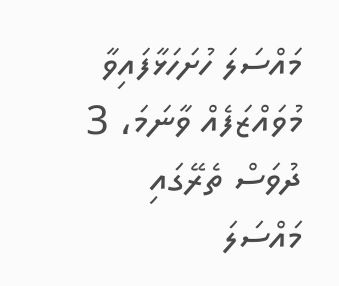މައްސަލަ ހުށަހަޅާފައިވާ މުވައްޒަފެއް ވާނަމަ، 3 ދުވަސް ތެރޭގައި މައްސަލަ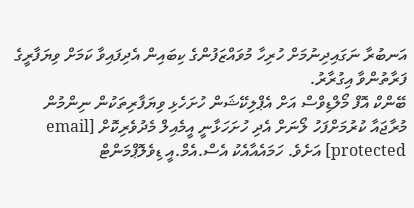އަނބުރާ ނަގައިދިނުމަށް ހުރިހާ މުވައްޒަފުންގެ ކިބައިން އެދިފައިވާ ކަމަށް ވިޔަފާރީގެ ފަރާތުންވާ އިގުރާރު.
ބޭންކް އޮފް މޯލްޑިވްސް އަށް އެޕްލިކޭޝަން ހުށަހެޅި ވިޔަފާރިތަކުން ނިންމުން މުރާޖައާ ކުރުމަށްފަހު ލޯނަށް އެދި ހުށަހަޅާނީ އީމެއިލް މެދުވެރިކޮށް [email protected] އަށެވެ. ހަމައެއާއެކު އެސް.އެމް.އީ ޑިވެލޮޕްމަންޓް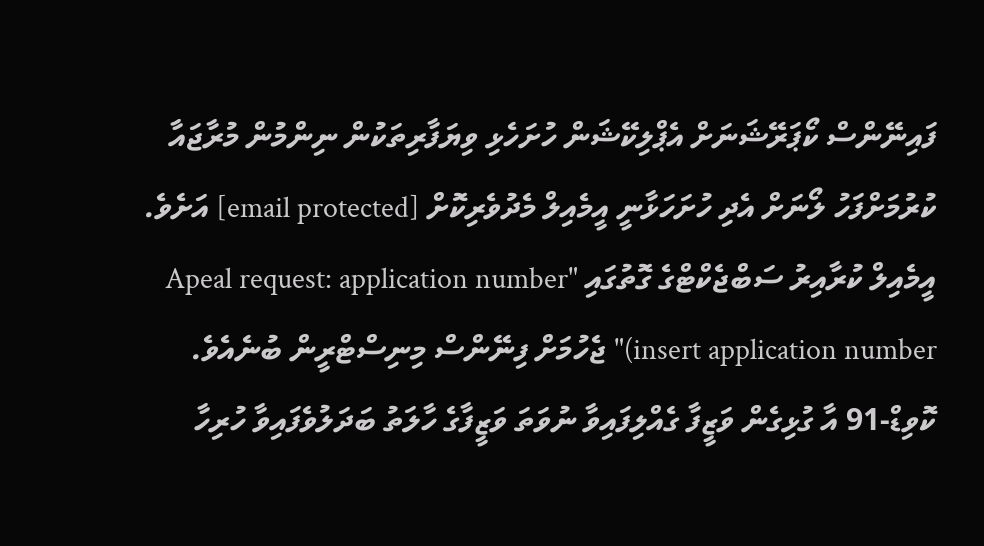ފައިނޭންސް ކޯޕަރޭޝަނަށް އެޕްލިކޭޝަން ހުށަހެޅި ވިޔަފާރިތަކުން ނިންމުން މުރާޖައާ ކުރުމަށްފަހު ލޯނަށް އެދި ހުށަހަޅާނީ އީމެއިލް މެދުވެރިކޮށް [email protected] އަށެވެ. އީމެއިލް ކުރާއިރު ސަބްޖެކްޓްގެ ގޮތުގައި "Apeal request: application number insert application number)" ޖެހުމަށް ފިނޭންސް މިނިސްޓްރީން ބުނެއެވެ.
ކޮވިޑް-91 އާ ގުޅިގެން ވަޒީފާ ގެއްލިފައިވާ ނުވަތަ ވަޒީފާގެ ހާލަތު ބަދަލުވެފައިވާ ހުރިހާ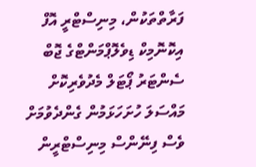ފަރާތްތަކުން، މިނިސްޓްރީ އޮފް އިކޮނޮމިކް ޑިވެލޮޕްމަންޓްގެ ޖޮބް ސެންޓަރު ޕޯޓަލް މެދުވެރިކޮށް މައްސަލަ ހުށަހަޅަމުން ގެންދެވުމަށް ވެސް ފިނޭންސް މިނިސްޓްރީން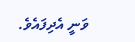ވަނީ އެދިފައެވެ.